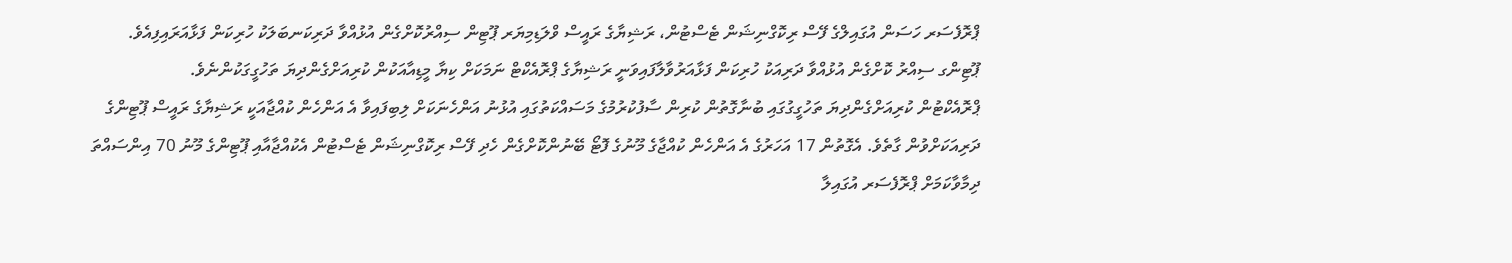ޕްރޮފެސަރ ހަސަން އުގައިލްގެ ފޭސް ރިކޮގްނިޝަން ޓެސްޓުން، ރަޝިޔާގެ ރައީސް ވްލަޑިމިޔަރ ޕޫޓިން ސިއްރުކޮށްގެން އުޅުއްވާ ދަރިކަނބަލަކު ހުރިކަން ފަޅާއަރައިފިއެވެ.
ޕޫޓިންގ ސިއްރު ކޮށްގެން އުޅުއްވާ ދަރިއަކު ހުރިކަން ފަޅާއަރުވާލާފައިވަނީ ރަޝިޔާގެ ޕްރޮއެކްޓް ނަމަކަށް ކިޔާ މީޑިއާއަކުން ކުރިއަށްގެންދިޔަ ތަހުގީގަކުންނެވެ.
ޕްރޮއެކްޓުން ކުރިއަށްގެންދިޔަ ތަހުގީގުގައި ބުނާގޮތުން ކުރިން ސާފުކުރުމުގެ މަސައްކަތުގައި އުޅުނު އަންހެނަކަށް ލިބިފައިވާ އެ އަންހެން ކުއްޖާއަކީ ރަޝިޔާގެ ރައީސް ޕޫޓިންގެ ދަރިއަކަށްވުން ގާތެވެ. އެގޮތުން 17 އަހަރުގެ އެ އަންހެން ކުއްޖާގެ މޫނުގެ ފޮޓޯ ބޭނުންކޮށްގެން ހެދި ފޭސް ރިކޮގްނިޝަން ޓެސްޓުން އެކުއްޖާއާއި ޕޫޓިންގެ މޫނު 70 އިންސައްތަ ދިމާވާކަމަށް ޕްރޮފެސަރ އުގައިލާ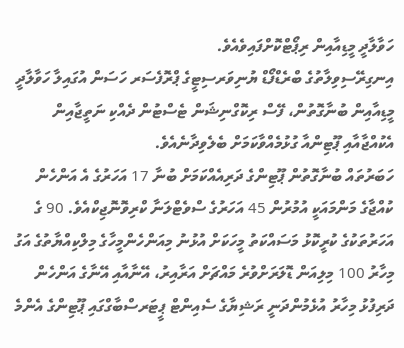ހަވާލާދީ މީޑިއާއިން ރިޕޯޓްކޮށްފައިވެއެވެ.
އިނގިރޭސިވިލާތުގެ ބްރެޑްފޯޑް ޔުނިވަރސިޓީގެ ޕްރޮފެސަރ ހަސަން އުގައިލާ ހަވާލާދީ މީޑިއާއިން ބުނާގޮތުން، ފޭސް ރިކޮގްނިޝަން ޓެސްޓުން ދެއްކި ނަތީޖާއިން އެކުއްޖާއާއި ޕޫޓިންއާ ގުޅުމެއްވާކަމަށް ބެލެވިދާނެއެވެ.
ހަބަރުތައް ބުނާގޮތުން ޕޫޓިންގެ ދަރިއެއްކަމަށް ބުނާ 17 އަހަރުގެ އެ އަންހެން ކުއްޖާގެ މަންމައަކީ އުމުރުން 45 އަހަރުގެ ސްވެޓްލަނާ ކްރިވޮނޮޖިކްއެވެ. 90 ގެ އަހަރުތަކުގެ ކުރީކޮޅު މަސައްކަތު މީހަކަށް އުޅުނު މިއަންހެންމީހާގެ މިލްކިއްޔާތުގެ އަގު މިހާރު 100 މިލިއަން ޑޮލަރަށްވުރެ މައްޗަށް އަރާއިރު، އޭނާއާއި އޭނާގެ އަންހެން ދަރިފުޅު މިހާރު އުޅެމުންދަނީ ރަޝިޔާގެ ސެއިންޓް ޕީޓަރސްބާގްގައި ޕޫޓިންގެ އެންމެ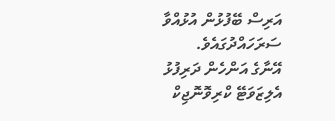އަރިސް ބޭފުޅުން އުޅުއްވާ ސަރަހައްދުގައެވެ.
އޭނާގެ އަންހެން ދަރިފުޅު އެލިޒަވަޓޭ ކްރިވޮނޮޖިކް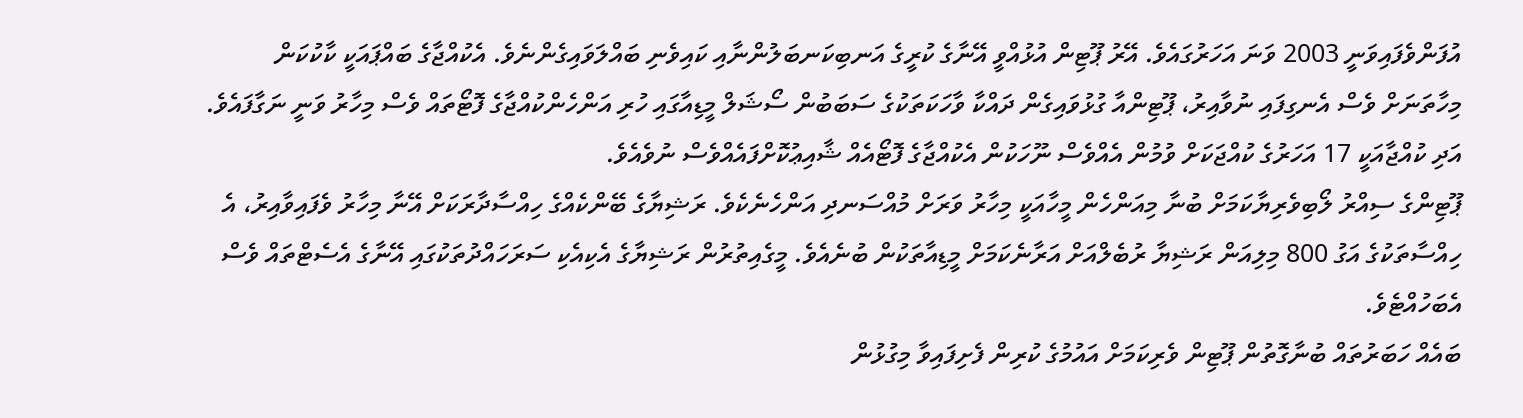އުފަންވެފައިވަނީ 2003 ވަނަ އަހަރުގައެވެ. އޭރު ޕޫޓިން އުޅުއްވީ އޭނާގެ ކުރީގެ އަނބިކަނބަލުންނާއި ކައިވެނި ބައްލަވައިގެންނެވެ. އެކުއްޖާގެ ބައްޕައަކީ ކާކުކަން މިހާތަނަށް ވެސް އެނގިފައި ނުވާއިރު، ޕޫޓިންއާ ގުޅުވައިގެން ދައްކާ ވާހަކަތަކުގެ ސަބަބުން ސޯޝަލް މީޑިއާގައި ހުރި އަންހެންކުއްޖާގެ ފޮޓޯތައް ވެސް މިހާރު ވަނީ ނަގާފައެވެ. އަދި ކުއްޖާއަކީ 17 އަހަރުގެ ކުއްޖަކަށް ވުމުން އެއްވެސް ނޫހަކުން އެކުއްޖާގެ ފޮޓޯއެއް ޝާއިޢުކޮށްފައެއްވެސް ނުވެއެވެ.
ޕޫޓިންގެ ސިއްރު ލޯބިވެރިޔާކަމަށް ބުނާ މިއަންހެން މީހާއަކީ މިހާރު ވަރަށް މުއްސަނދި އަންހެނެކެވެ. ރަޝިޔާގެ ބޭންކެއްގެ ހިއްސާދާރަކަށް އޭނާ މިހާރު ވެފައިވާއިރު، އެ ހިއްސާތަކުގެ އަގު 800 މިލިއަން ރަޝިޔާ ރުބެލްއަށް އަރާނެކަމަށް މީޑިއާތަކުން ބުނެއެވެ. މީގެއިތުރުން ރަޝިޔާގެ އެކިއެކި ސަރަހައްދުތަކުގައި އޭނާގެ އެސެޓްތައް ވެސް އެބަހުއްޓެވެ.
ބައެއް ހަބަރުތައް ބުނާގޮތުން ޕޫޓިން ވެރިކަމަށް އައުމުގެ ކުރިން ފެށިފައިވާ މިގުޅުން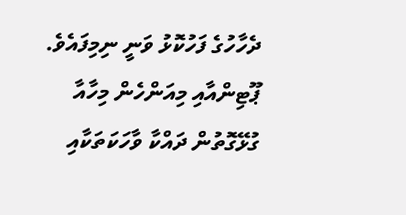ދެހާހުގެ ފަހުކޮޅު ވަނީ ނިމިފައެވެ.
ޕޫޓިންއާއި މިއަންހެން މިހާއާ ގުޅޭގޮތުން ދައްކާ ވާހަކަތަކާއި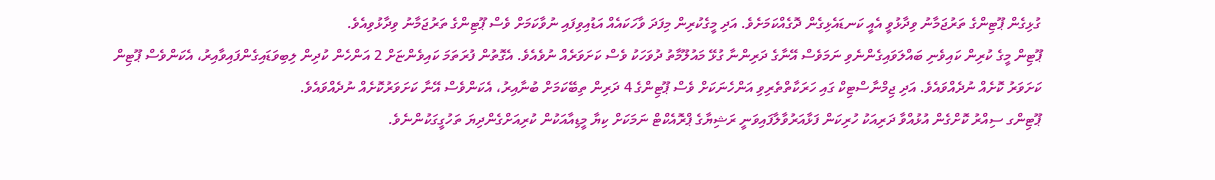ގުޅިގެން ޕޫޓިންގެ ތަރުޖަމާނު ވިދާޅުވީ އެއީ ކަނޑައެޅިގެން ދޮގެއްކަމަށެވެ. އަދި މީގެކުރިން މިފަދަ ވާހަކައެއް އަޑުއިވިފައި ނުވާކަމަށް ވެސް ޕޫޓިންގެ ތަރުޖަމާނު ވިދާޅުވިއެވެ.
ޕޫޓިން މީގެ ކުރިން ކައިވެނި ބައްލަވައިގެންނެވި ނަމަވެސް އޭނާގެ ދަރިންނާ ގުޅޭ މައުލޫމާތު ދުވަހަކު ވެސް ކަށަވަރެއް ނުވެއެވެ. އެގޮތުން ފުރަތަމަ ކައިވެންޏަށް 2 އަންހެން ކުދިން ލިބިވަޑައިގެންފައިވާއިރު، އެކަންވެސް ޕޫޓިން ކަށަވަރު ކޮށެއް ނުދެއްވައެވެ. އަދި ޖިމްނާސްޓިކް ގައި ހަރަކާތްތެރިވި އަންހެނަކަށް ވެސް ޕޫޓިންގެ 4 ދަރިން ތިބޭކަމަށް ބުނާއިރު، އެކަންވެސް އޭނާ ކަށަވަރުކޮށެއް ނުދެއްވައެވެ.
ޕޫޓިންގ ސިއްރު ކޮށްގެން އުޅުއްވާ ދަރިއަކު ހުރިކަން ފަޅާއަރުވާލާފައިވަނީ ރަޝިޔާގެ ޕްރޮއެކްޓް ނަމަކަށް ކިޔާ މީޑިއާއަކުން ކުރިއަށްގެންދިޔަ ތަހުގީގަކުންނެވެ.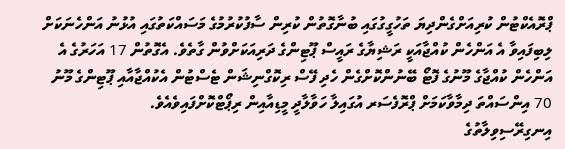ޕްރޮއެކްޓުން ކުރިއަށްގެންދިޔަ ތަހުގީގުގައި ބުނާގޮތުން ކުރިން ސާފުކުރުމުގެ މަސައްކަތުގައި އުޅުނު އަންހެނަކަށް ލިބިފައިވާ އެ އަންހެން ކުއްޖާއަކީ ރަޝިޔާގެ ރައީސް ޕޫޓިންގެ ދަރިއަކަށްވުން ގާތެވެ. އެގޮތުން 17 އަހަރުގެ އެ އަންހެން ކުއްޖާގެ މޫނުގެ ފޮޓޯ ބޭނުންކޮށްގެން ހެދި ފޭސް ރިކޮގްނިޝަން ޓެސްޓުން އެކުއްޖާއާއި ޕޫޓިންގެ މޫނު 70 އިންސައްތަ ދިމާވާކަމަށް ޕްރޮފެސަރ އުގައިލާ ހަވާލާދީ މީޑިއާއިން ރިޕޯޓްކޮށްފައިވެއެވެ.
އިނގިރޭސިވިލާތުގެ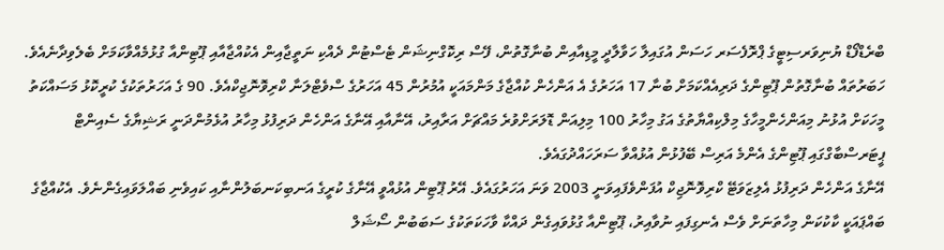ބްރެޑްފޯޑް ޔުނިވަރސިޓީގެ ޕްރޮފެސަރ ހަސަން އުގައިލާ ހަވާލާދީ މީޑިއާއިން ބުނާގޮތުން، ފޭސް ރިކޮގްނިޝަން ޓެސްޓުން ދެއްކި ނަތީޖާއިން އެކުއްޖާއާއި ޕޫޓިންއާ ގުޅުމެއްވާކަމަށް ބެލެވިދާނެއެވެ.
ހަބަރުތައް ބުނާގޮތުން ޕޫޓިންގެ ދަރިއެއްކަމަށް ބުނާ 17 އަހަރުގެ އެ އަންހެން ކުއްޖާގެ މަންމައަކީ އުމުރުން 45 އަހަރުގެ ސްވެޓްލަނާ ކްރިވޮނޮޖިކްއެވެ. 90 ގެ އަހަރުތަކުގެ ކުރީކޮޅު މަސައްކަތު މީހަކަށް އުޅުނު މިއަންހެންމީހާގެ މިލްކިއްޔާތުގެ އަގު މިހާރު 100 މިލިއަން ޑޮލަރަށްވުރެ މައްޗަށް އަރާއިރު، އޭނާއާއި އޭނާގެ އަންހެން ދަރިފުޅު މިހާރު އުޅެމުންދަނީ ރަޝިޔާގެ ސެއިންޓް ޕީޓަރސްބާގްގައި ޕޫޓިންގެ އެންމެ އަރިސް ބޭފުޅުން އުޅުއްވާ ސަރަހައްދުގައެވެ.
އޭނާގެ އަންހެން ދަރިފުޅު އެލިޒަވަޓޭ ކްރިވޮނޮޖިކް އުފަންވެފައިވަނީ 2003 ވަނަ އަހަރުގައެވެ. އޭރު ޕޫޓިން އުޅުއްވީ އޭނާގެ ކުރީގެ އަނބިކަނބަލުންނާއި ކައިވެނި ބައްލަވައިގެންނެވެ. އެކުއްޖާގެ ބައްޕައަކީ ކާކުކަން މިހާތަނަށް ވެސް އެނގިފައި ނުވާއިރު، ޕޫޓިންއާ ގުޅުވައިގެން ދައްކާ ވާހަކަތަކުގެ ސަބަބުން ސޯޝަލް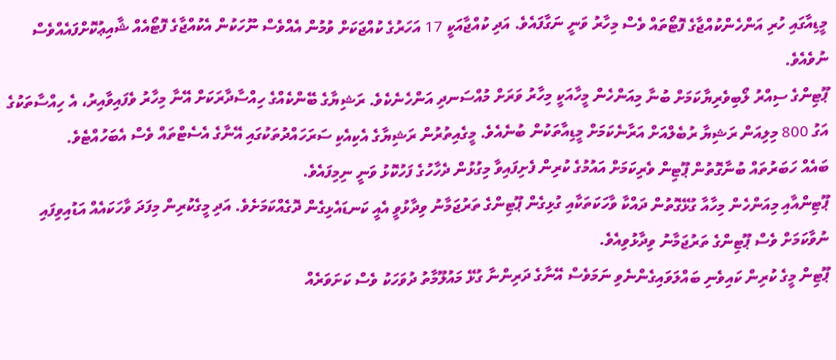މީޑިއާގައި ހުރި އަންހެންކުއްޖާގެ ފޮޓޯތައް ވެސް މިހާރު ވަނީ ނަގާފައެވެ. އަދި ކުއްޖާއަކީ 17 އަހަރުގެ ކުއްޖަކަށް ވުމުން އެއްވެސް ނޫހަކުން އެކުއްޖާގެ ފޮޓޯއެއް ޝާއިޢުކޮށްފައެއްވެސް ނުވެއެވެ.
ޕޫޓިންގެ ސިއްރު ލޯބިވެރިޔާކަމަށް ބުނާ މިއަންހެން މީހާއަކީ މިހާރު ވަރަށް މުއްސަނދި އަންހެނެކެވެ. ރަޝިޔާގެ ބޭންކެއްގެ ހިއްސާދާރަކަށް އޭނާ މިހާރު ވެފައިވާއިރު، އެ ހިއްސާތަކުގެ އަގު 800 މިލިއަން ރަޝިޔާ ރުބެލްއަށް އަރާނެކަމަށް މީޑިއާތަކުން ބުނެއެވެ. މީގެއިތުރުން ރަޝިޔާގެ އެކިއެކި ސަރަހައްދުތަކުގައި އޭނާގެ އެސެޓްތައް ވެސް އެބަހުއްޓެވެ.
ބައެއް ހަބަރުތައް ބުނާގޮތުން ޕޫޓިން ވެރިކަމަށް އައުމުގެ ކުރިން ފެށިފައިވާ މިގުޅުން ދެހާހުގެ ފަހުކޮޅު ވަނީ ނިމިފައެވެ.
ޕޫޓިންއާއި މިއަންހެން މިހާއާ ގުޅޭގޮތުން ދައްކާ ވާހަކަތަކާއި ގުޅިގެން ޕޫޓިންގެ ތަރުޖަމާނު ވިދާޅުވީ އެއީ ކަނޑައެޅިގެން ދޮގެއްކަމަށެވެ. އަދި މީގެކުރިން މިފަދަ ވާހަކައެއް އަޑުއިވިފައި ނުވާކަމަށް ވެސް ޕޫޓިންގެ ތަރުޖަމާނު ވިދާޅުވިއެވެ.
ޕޫޓިން މީގެ ކުރިން ކައިވެނި ބައްލަވައިގެންނެވި ނަމަވެސް އޭނާގެ ދަރިންނާ ގުޅޭ މައުލޫމާތު ދުވަހަކު ވެސް ކަށަވަރެއް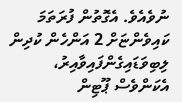ނުވެއެވެ. އެގޮތުން ފުރަތަމަ ކައިވެންޏަށް 2 އަންހެން ކުދިން ލިބިވަޑައިގެންފައިވާއިރު، އެކަންވެސް ޕޫޓިން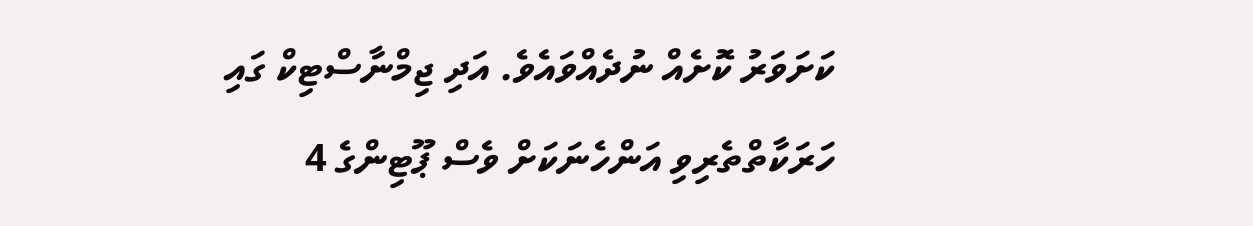ކަށަވަރު ކޮށެއް ނުދެއްވައެވެ. އަދި ޖިމްނާސްޓިކް ގައި ހަރަކާތްތެރިވި އަންހެނަކަށް ވެސް ޕޫޓިންގެ 4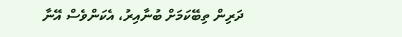ދަރިން ތިބޭކަމަށް ބުނާއިރު، އެކަންވެސް އޭނާ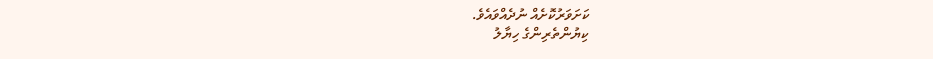ކަށަވަރުކޮށެއް ނުދެއްވައެވެ.
ކިޔުންތެރިންގެ ހިޔާލު